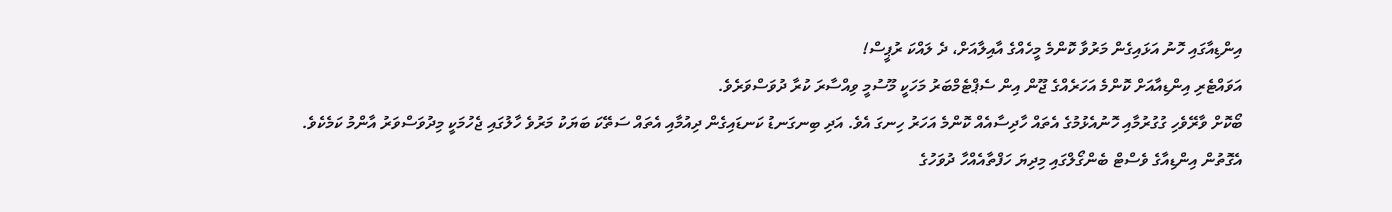އިންޑިއާގައި ހޮނު އަޅައިގެން މަރުވާ ކޮންމެ މީހެއްގެ އާއިލާއަށް، ދެ ލައްކަ ރުޕީސް!
އަވައްޓެރި އިންޑިއާއަށް ކޮންމެ އަހަރެއްގެ ޖޫން އިން ސެޕްޓެމްބަރު މަހަކީ މޫސުމީ ވިއްސާރަ ކުރާ ދުވަސްވަރެވެ.
ބޯކޮށް ވާރޭވެހި ގުގުރުމާއި ހޮނުއެޅުމުގެ އެތައް ހާދިސާއެއް ކޮންމެ އަހަރު ހިނގަ އެވެ. އަދި ބިނގަނޑު ކަނޑައިގެން ދިއުމާއި އެތައް ސަތޭކަ ބަޔަކު މަރުވެ ހާލުގައި ޖެހުމަކީ މިދުވަސްވަރު އާންމު ކަމެކެވެ.
އެގޮތުން އިންޑިއާގެ ވެސްޓް ބެންގޯލްގައި މިދިޔަ ހަފްތާއެއްހާ ދުވަހުގެ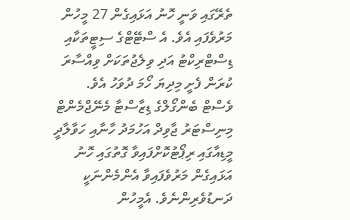ތެރޭގައި ވަނީ ހޮނު އަޅައިގެން 27 މީހުން މަރުވެފައި އެވެ. އެ ސްޓޭޓްގެ ސިޓީތަކާއި ޑިސްޓްރިކްޓު އަދި ވިލެޖުތަކަށް ވިއްސާރަ ކުރަން ފެށީ މިދިޔަ ހޯމަ ދުވަހު އެވެ.
ވެސްޓް ބެންގޯލްގެ ޑިޒާސްޓާ މެނޭޖްމެންޓް މިނިސްޓަރު ޖާވިދް އަހުމަދު ހާނާއި ހަވާލާދީ މީޑިއާގައި ރިޕޯޓުކޮށްފައިވާ ގޮތުގައި ހޮނު އަޅައިގެން މަރުވެފައިވާ އެންމެންނަކީ ދަނޑުވެރިންނެވެ. އެމީހުން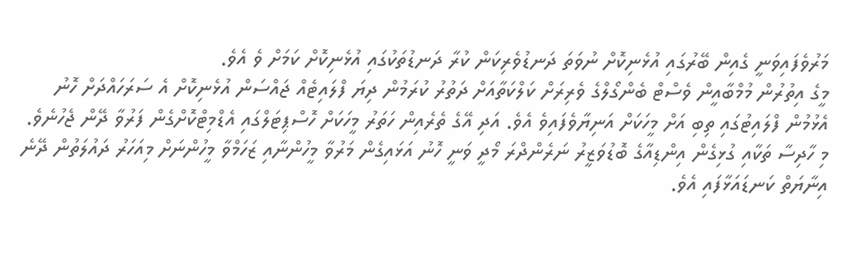މަރުވެފައިވަނީ ގެއިން ބޭރުގައި އުޅެނިކޮށް ނުވަތަ ދަނޑުވެރިކަން ކުރާ ދަނޑުތަކުގައި އުޅެނިކޮށް ކަމަށް ވެ އެވެ.
މީގެ އިތުރުން މުމްބާއީން ވެސްޓް ބެންގޯލްގެ ވެރިރަށް ކަލްކަތާއަށް ދަތުރު ކުރަމުން ދިޔަ ފްލައިޓެއް ޖައްސަން އުޅެނިކޮށް އެ ސަރަހައްދަށް ހޮނު އެޅުމުން ފްލައިޓުގައި ތިބި އަށް މީހަކަށް އަނިޔާވެފައިވެ އެވެ. އަދި އޭގެ ތެރެއިން ހަތަރު މީހަކަށް ހޮސްޕިޓަލްގައި އެޑްމިޓްކޮށްގެން ފަރުވާ ދޭން ޖެހުނެވެ.
މި ހާދިސާ ތަކާއި ގުޅިގެން އިންޑިއާގެ ބޮޑުވަޒީރު ނަރެންދްރަ މޯދީ ވަނީ ހޮނު އަޅައިގެން މަރުވާ މީހުންނާއި ޒަހަމްވާ މީހުންނަށް މިއަހަރު ދައުލަތުން ދޭނެ އިނާޔަތް ކަނޑައަޅާފައި އެވެ.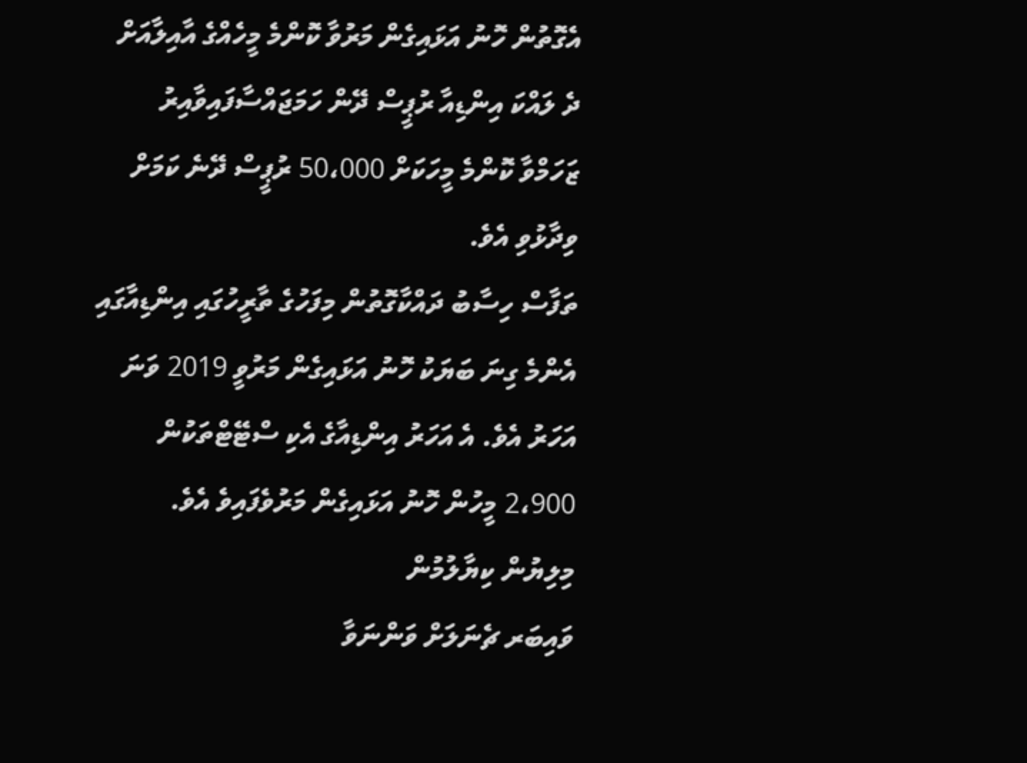އެގޮތުން ހޮނު އަޅައިގެން މަރުވާ ކޮންމެ މީހެއްގެ އާއިލާއަށް ދެ ލައްކަ އިންޑިއާ ރުޕީސް ދޭން ހަމަޖައްސާފައިވާއިރު ޒަހަމްވާ ކޮންމެ މީހަކަށް 50،000 ރުޕީސް ދޭނެ ކަމަށް ވިދާޅުވި އެވެ.
ތަފާސް ހިސާބު ދައްކާގޮތުން މިފަހުގެ ތާރީހުގައި އިންޑިއާގައި އެންމެ ގިނަ ބަޔަކު ހޮނު އަޅައިގެން މަރުވީ 2019 ވަނަ އަހަރު އެވެ. އެ އަހަރު އިންޑިއާގެ އެކި ސްޓޭޓްތަކުން 2،900 މީހުން ހޮނު އަޅައިގެން މަރުވެފައިވެ އެވެ.
މިލިޔުން ކިޔާލުމުން
ވައިބަރ ޗެނަލަށް ވަންނަވާ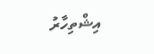އިޝްތިހާރު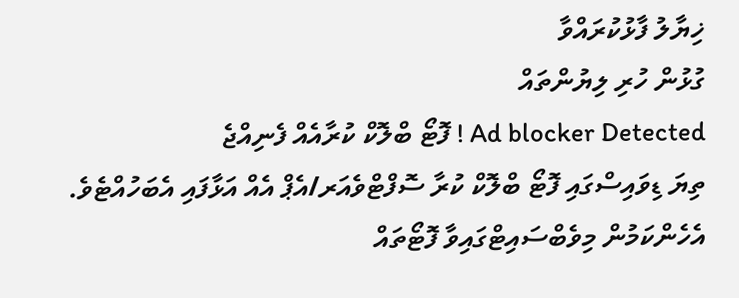ޚިޔާލު ފާޅުކުރައްވާ
ގުޅުން ހުރި ލިޔުންތައް
Ad blocker Detected ! ފޮޓޯ ބްލޮކް ކުރާއެއް ފެނިއްޖެ
ތިޔަ ޑިވައިސްގައި ފޮޓޯ ބްލޮކް ކުރާ ސޮފްޓްވެއަރ/އެޕް އެއް އަޅާފައި އެބަހުއްޓެވެ. އެހެންކަމުން މިވެބްސައިޓްގައިވާ ފޮޓޯތައް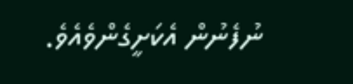ނުފެނުން އެކަށީގެންވެއެވެ.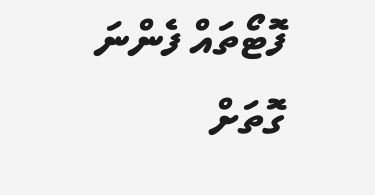ފޮޓޯތައް ފެންނަ ގޮތަށް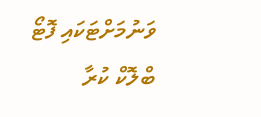ވަނުމަށްޓަކައި ފޮޓޯ ބްލޮކް ކުރާ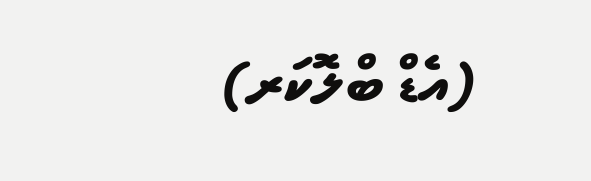(އެޑް ބްލޮކަރ)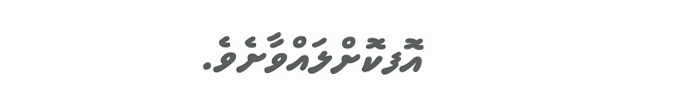އޮފކޮށްލައްވާށެވެ.